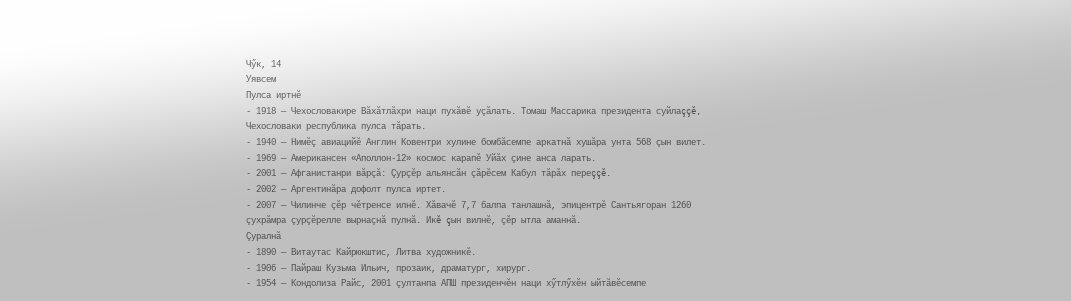Чӳк, 14
Уявсем
Пулса иртнĕ
- 1918 — Чехословакире Вăхăтлăхри наци пухăвĕ уçăлать. Томаш Массарика президента суйлаççĕ, Чехословаки республика пулса тăрать.
- 1940 — Нимĕç авиацийĕ Англин Ковентри хулине бомбăсемпе аркатнă хушăра унта 568 çын вилет.
- 1969 — Американсен «Аполлон-12» космос карапĕ Уйăх çине анса ларать.
- 2001 — Афганистанри вăрçă: Çурçĕр альянсăн çăрĕсем Кабул тăрăх переççĕ.
- 2002 — Аргентинăра дофолт пулса иртет.
- 2007 — Чилинче çĕр чĕтренсе илнĕ. Хăвачĕ 7,7 балпа танлашнă, эпицентрĕ Сантьягоран 1260 çухрăмра çурçĕрелле вырнаçнă пулнă. Икĕ çын вилнĕ, çĕр ытла аманнă.
Çуралнă
- 1890 — Витаутас Кайрюкштис, Литва художникĕ.
- 1906 — Пайраш Кузьма Ильич, прозаик, драматург, хирург.
- 1954 — Кондолиза Райс, 2001 çултанпа АПШ президенчĕн наци хӳтлӳхĕн ыйтăвĕсемпе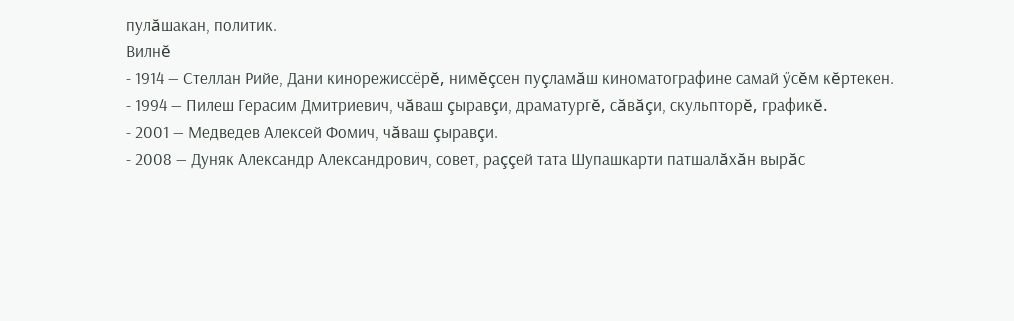пулăшакан, политик.
Вилнĕ
- 1914 — Стеллан Рийе, Дани кинорежиссёрĕ, нимĕçсен пуçламăш киноматографине самай ӳсĕм кĕртекен.
- 1994 — Пилеш Герасим Дмитриевич, чăваш çыравçи, драматургĕ, сăвăçи, скульпторĕ, графикĕ.
- 2001 — Медведев Алексей Фомич, чăваш çыравçи.
- 2008 — Дуняк Александр Александрович, совет, раççей тата Шупашкарти патшалăхăн вырăс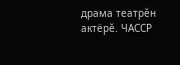драма театрĕн актёрĕ. ЧАССР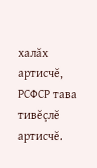халăх артисчĕ, РСФСР тава тивĕçлĕ артисчĕ.